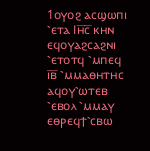1ⲟⲩⲟϩ ⲁⲥϣⲱⲡⲓ ⳿ⲉⲧⲁ Ⲓⲏ̅ⲥ̅ ⲕⲏⲛ ⲉϥⲟⲩⲁϩⲥⲁϩⲛⲓ ⳿ⲉⲧⲟⲧϥ ⳿ⲙⲡⲉϥ ⲓ̅ⲃ̅ ⳿ⲙⲙⲁⲑⲏⲧⲏⲥ ⲁϥⲟⲩ⳿ⲱⲧⲉⲃ ⳿ⲉⲃⲟⲗ ⳿ⲙⲙⲁⲩ ⲉⲑⲣⲉϥϯ⳿ⲥⲃⲱ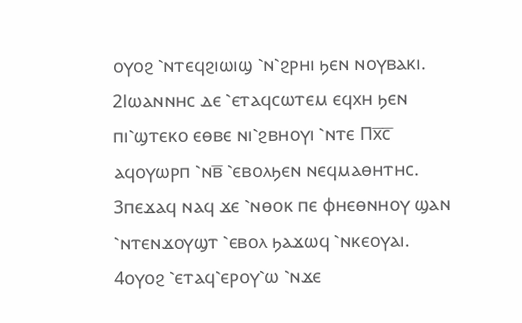ⲟⲩⲟϩ ⳿ⲛⲧⲉϥϩⲓⲱⲓϣ ⳿ⲛ⳿ϩⲣⲏⲓ ϧⲉⲛ ⲛⲟⲩⲃⲁⲕⲓ.
2Ⲓⲱⲁⲛⲛⲏⲥ ⲇⲉ ⳿ⲉⲧⲁϥⲥⲱⲧⲉⲙ ⲉϥⲭⲏ ϧⲉⲛ ⲡⲓ⳿ϣⲧⲉⲕⲟ ⲉⲑⲃⲉ ⲛⲓ⳿ϩⲃⲏⲟⲩⲓ ⳿ⲛⲧⲉ Ⲡⲭ̅ⲥ̅ ⲁϥⲟⲩⲱⲣⲡ ⳿ⲛⲃ̅ ⳿ⲉⲃⲟⲗϧⲉⲛ ⲛⲉϥⲙⲁⲑⲏⲧⲏⲥ.
3ⲡⲉϫⲁϥ ⲛⲁϥ ϫⲉ ⳿ⲛⲑⲟⲕ ⲡⲉ ⲫⲏⲉⲑⲛⲏⲟⲩ ϣⲁⲛ ⳿ⲛⲧⲉⲛϫⲟⲩϣⲧ ⳿ⲉⲃⲟⲗ ϧⲁϫⲱϥ ⳿ⲛⲕⲉⲟⲩⲁⲓ.
4ⲟⲩⲟϩ ⳿ⲉⲧⲁϥ⳿ⲉⲣⲟⲩ⳿ⲱ ⳿ⲛϫⲉ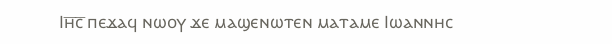Ⲓⲏ̅ⲥ̅ ⲡⲉϫⲁϥ ⲛⲱⲟⲩ ϫⲉ ⲙⲁϣⲉⲛⲱⲧⲉⲛ ⲙⲁⲧⲁⲙⲉ Ⲓⲱⲁⲛⲛⲏⲥ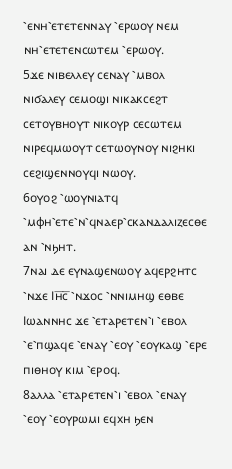⳿ⲉⲛⲏ⳿ⲉⲧⲉⲧⲉⲛⲛⲁⲩ ⳿ⲉⲣⲱⲟⲩ ⲛⲉⲙ ⲛⲏ⳿ⲉⲧⲉⲧⲉⲛⲥⲱⲧⲉⲙ ⳿ⲉⲣⲱⲟⲩ.
5ϫⲉ ⲛⲓⲃⲉⲗⲗⲉⲩ ⲥⲉⲛⲁⲩ ⳿ⲙⲃⲟⲗ ⲛⲓϭⲁⲗⲉⲩ ⲥⲉⲙⲟϣⲓ ⲛⲓⲕⲁⲕⲥⲉϩⲧ ⲥⲉⲧⲟⲩⲃⲏⲟⲩⲧ ⲛⲓⲕⲟⲩⲣ ⲥⲉⲥⲱⲧⲉⲙ ⲛⲓⲣⲉϥⲙⲱⲟⲩⲧ ⲥⲉⲧⲱⲟⲩⲛⲟⲩ ⲛⲓϩⲏⲕⲓ ⲥⲉϩⲓϣⲉⲛⲛⲟⲩϥⲓ ⲛⲱⲟⲩ.
6ⲟⲩⲟϩ ⳿ⲱⲟⲩⲛⲓⲁⲧϥ ⳿ⲙⲫⲏ⳿ⲉⲧⲉ⳿ⲛ⳿ϥⲛⲁⲉⲣ⳿ⲥⲕⲁⲛⲇⲁⲗⲓⲍⲉⲥⲑⲉ ⲁⲛ ⳿ⲛϧⲏⲧ.
7ⲛⲁⲓ ⲇⲉ ⲉⲩⲛⲁϣⲉⲛⲱⲟⲩ ⲁϥⲉⲣϩⲏⲧⲥ ⳿ⲛϫⲉ Ⲓⲏ̅ⲥ̅ ⳿ⲛϫⲟⲥ ⳿ⲛⲛⲓⲙⲏϣ ⲉⲑⲃⲉ Ⲓⲱⲁⲛⲛⲏⲥ ϫⲉ ⳿ⲉⲧⲁⲣⲉⲧⲉⲛ⳿ⲓ ⳿ⲉⲃⲟⲗ ⳿ⲉ⳿ⲡϣⲁϥⲉ ⳿ⲉⲛⲁⲩ ⳿ⲉⲟⲩ ⳿ⲉⲟⲩⲕⲁϣ ⳿ⲉⲣⲉ ⲡⲓⲑⲏⲟⲩ ⲕⲓⲙ ⳿ⲉⲣⲟϥ.
8ⲁⲗⲗⲁ ⳿ⲉⲧⲁⲣⲉⲧⲉⲛ⳿ⲓ ⳿ⲉⲃⲟⲗ ⳿ⲉⲛⲁⲩ ⳿ⲉⲟⲩ ⳿ⲉⲟⲩⲣⲱⲙⲓ ⲉϥⲭⲏ ϧⲉⲛ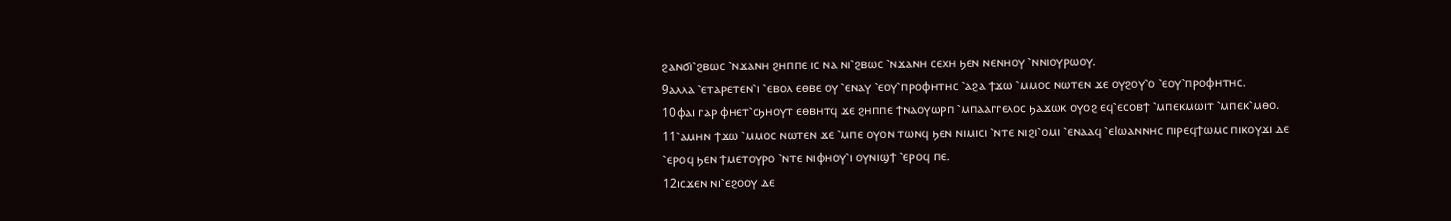ϩⲁⲛϭⲓ⳿ϩⲃⲱⲥ ⳿ⲛϫⲁⲛⲏ ϩⲏⲡⲡⲉ ⲓⲥ ⲛⲁ ⲛⲓ⳿ϩⲃⲱⲥ ⳿ⲛϫⲁⲛⲏ ⲥⲉⲭⲏ ϧⲉⲛ ⲛⲉⲛⲏⲟⲩ ⳿ⲛⲛⲓⲟⲩⲣⲱⲟⲩ.
9ⲁⲗⲗⲁ ⳿ⲉⲧⲁⲣⲉⲧⲉⲛ⳿ⲓ ⳿ⲉⲃⲟⲗ ⲉⲑⲃⲉ ⲟⲩ ⳿ⲉⲛⲁⲩ ⳿ⲉⲟⲩ⳿ⲡⲣⲟⲫⲏⲧⲏⲥ ⳿ⲁϩⲁ ϯϫⲱ ⳿ⲙⲙⲟⲥ ⲛⲱⲧⲉⲛ ϫⲉ ⲟⲩϩⲟⲩ⳿ⲟ ⳿ⲉⲟⲩ⳿ⲡⲣⲟⲫⲏⲧⲏⲥ.
10ⲫⲁⲓ ⲅⲁⲣ ⲫⲏⲉⲧ⳿ⲥϧⲏⲟⲩⲧ ⲉⲑⲃⲏⲧϥ ϫⲉ ϩⲏⲡⲡⲉ ϯⲛⲁⲟⲩⲱⲣⲡ ⳿ⲙⲡⲁⲁⲅⲅⲉⲗⲟⲥ ϧⲁϫⲱⲕ ⲟⲩⲟϩ ⲉϥ⳿ⲉⲥⲟⲃϯ ⳿ⲙⲡⲉⲕⲙⲱⲓⲧ ⳿ⲙⲡⲉⲕ⳿ⲙⲑⲟ.
11⳿ⲁⲙⲏⲛ ϯϫⲱ ⳿ⲙⲙⲟⲥ ⲛⲱⲧⲉⲛ ϫⲉ ⳿ⲙⲡⲉ ⲟⲩⲟⲛ ⲧⲱⲛϥ ϧⲉⲛ ⲛⲓⲙⲓⲥⲓ ⳿ⲛⲧⲉ ⲛⲓϩⲓ⳿ⲟⲙⲓ ⳿ⲉⲛⲁⲁϥ ⳿ⲉⲒⲱⲁⲛⲛⲏⲥ ⲡⲓⲣⲉϥϯⲱⲙⲥ ⲡⲓⲕⲟⲩϫⲓ ⲇⲉ ⳿ⲉⲣⲟϥ ϧⲉⲛ ϯⲙⲉⲧⲟⲩⲣⲟ ⳿ⲛⲧⲉ ⲛⲓⲫⲏⲟⲩ⳿ⲓ ⲟⲩⲛⲓϣϯ ⳿ⲉⲣⲟϥ ⲡⲉ.
12ⲓⲥϫⲉⲛ ⲛⲓ⳿ⲉϩⲟⲟⲩ ⲇⲉ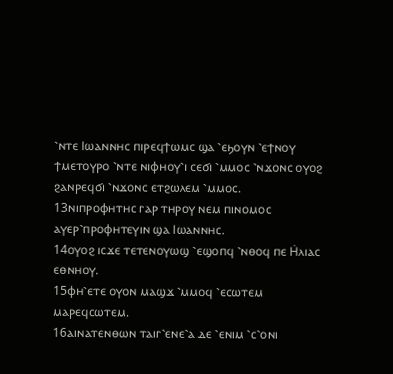⳿ⲛⲧⲉ Ⲓⲱⲁⲛⲛⲏⲥ ⲡⲓⲣⲉϥϯⲱⲙⲥ ϣⲁ ⳿ⲉϧⲟⲩⲛ ⳿ⲉϯⲛⲟⲩ ϯⲙⲉⲧⲟⲩⲣⲟ ⳿ⲛⲧⲉ ⲛⲓⲫⲏⲟⲩ⳿ⲓ ⲥⲉϭⲓ ⳿ⲙⲙⲟⲥ ⳿ⲛϫⲟⲛⲥ ⲟⲩⲟϩ ϩⲁⲛⲣⲉϥϭⲓ ⳿ⲛϫⲟⲛⲥ ⲉⲧϩⲱⲗⲉⲙ ⳿ⲙⲙⲟⲥ.
13ⲛⲓⲡⲣⲟⲫⲏⲧⲏⲥ ⲅⲁⲣ ⲧⲏⲣⲟⲩ ⲛⲉⲙ ⲡⲓⲛⲟⲙⲟⲥ ⲁⲩⲉⲣ⳿ⲡⲣⲟⲫⲏⲧⲉⲩⲓⲛ ϣⲁ Ⲓⲱⲁⲛⲛⲏⲥ.
14ⲟⲩⲟϩ ⲓⲥϫⲉ ⲧⲉⲧⲉⲛⲟⲩⲱϣ ⳿ⲉϣⲟⲡϥ ⳿ⲛⲑⲟϥ ⲡⲉ Ⲏ̇ⲗⲓⲁⲥ ⲉⲑⲛⲏⲟⲩ.
15ⲫⲏ⳿ⲉⲧⲉ ⲟⲩⲟⲛ ⲙⲁϣϫ ⳿ⲙⲙⲟϥ ⳿ⲉⲥⲱⲧⲉⲙ ⲙⲁⲣⲉϥⲥⲱⲧⲉⲙ.
16ⲁⲓⲛⲁⲧⲉⲛⲑⲱⲛ ⲧⲁⲓⲅ⳿ⲉⲛⲉ⳿ⲁ ⲇⲉ ⳿ⲉⲛⲓⲙ ⳿ⲥ⳿ⲟⲛⲓ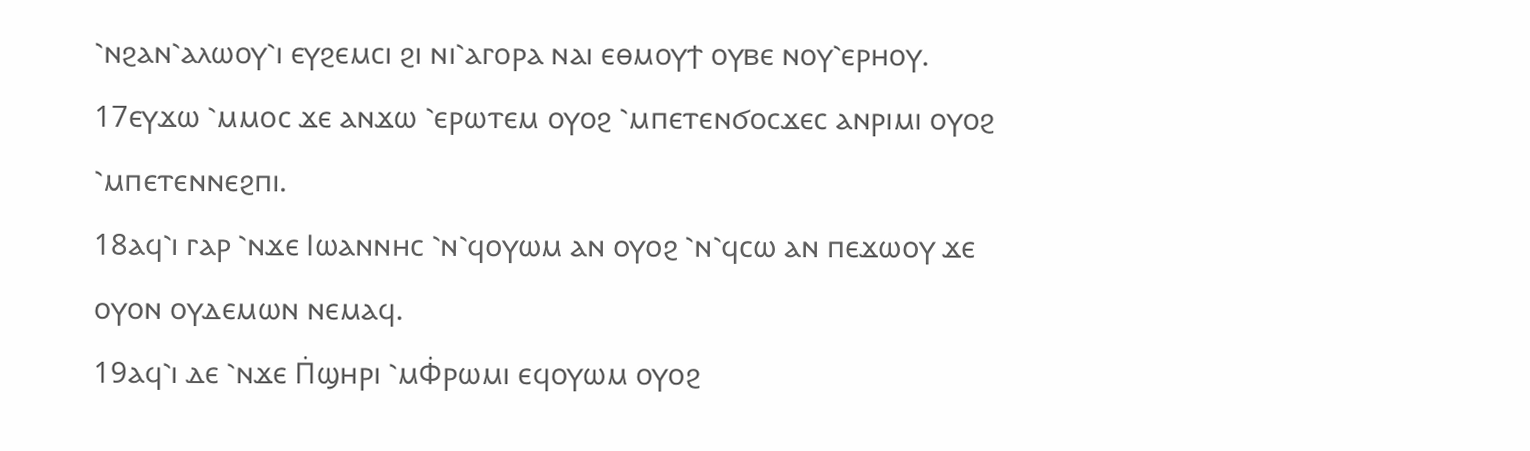⳿ⲛϩⲁⲛ⳿ⲁⲗⲱⲟⲩ⳿ⲓ ⲉⲩϩⲉⲙⲥⲓ ϩⲓ ⲛⲓ⳿ⲁⲅⲟⲣⲁ ⲛⲁⲓ ⲉⲑⲙⲟⲩϯ ⲟⲩⲃⲉ ⲛⲟⲩ⳿ⲉⲣⲏⲟⲩ.
17ⲉⲩϫⲱ ⳿ⲙⲙⲟⲥ ϫⲉ ⲁⲛϫⲱ ⳿ⲉⲣⲱⲧⲉⲙ ⲟⲩⲟϩ ⳿ⲙⲡⲉⲧⲉⲛϭⲟⲥϫⲉⲥ ⲁⲛⲣⲓⲙⲓ ⲟⲩⲟϩ ⳿ⲙⲡⲉⲧⲉⲛⲛⲉϩⲡⲓ.
18ⲁϥ⳿ⲓ ⲅⲁⲣ ⳿ⲛϫⲉ Ⲓⲱⲁⲛⲛⲏⲥ ⳿ⲛ⳿ϥⲟⲩⲱⲙ ⲁⲛ ⲟⲩⲟϩ ⳿ⲛ⳿ϥⲥⲱ ⲁⲛ ⲡⲉϫⲱⲟⲩ ϫⲉ ⲟⲩⲟⲛ ⲟⲩⲇⲉⲙⲱⲛ ⲛⲉⲙⲁϥ.
19ⲁϥ⳿ⲓ ⲇⲉ ⳿ⲛϫⲉ Ⲡ̇ϣⲏⲣⲓ ⳿ⲙⲪ̇ⲣⲱⲙⲓ ⲉϥⲟⲩⲱⲙ ⲟⲩⲟϩ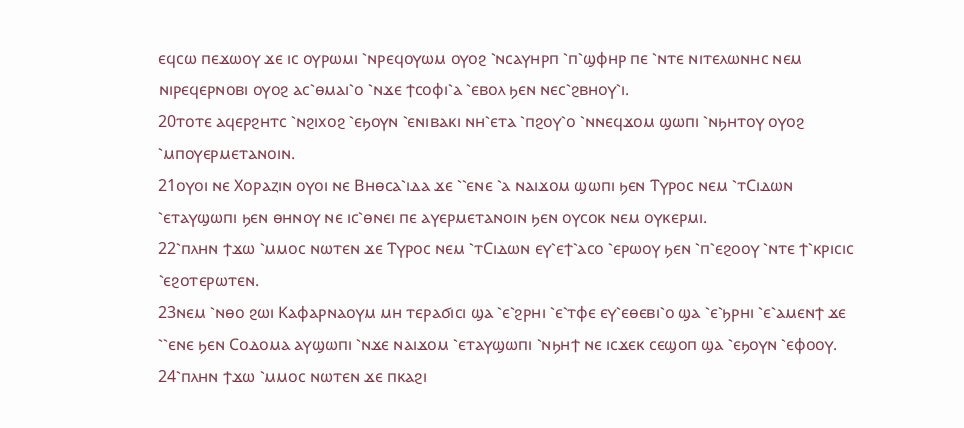ⲉϥⲥⲱ ⲡⲉϫⲱⲟⲩ ϫⲉ ⲓⲥ ⲟⲩⲣⲱⲙⲓ ⳿ⲛⲣⲉϥⲟⲩⲱⲙ ⲟⲩⲟϩ ⳿ⲛⲥⲁⲩⲏⲣⲡ ⳿ⲡ⳿ϣⲫⲏⲣ ⲡⲉ ⳿ⲛⲧⲉ ⲛⲓⲧⲉⲗⲱⲛⲏⲥ ⲛⲉⲙ ⲛⲓⲣⲉϥⲉⲣⲛⲟⲃⲓ ⲟⲩⲟϩ ⲁⲥ⳿ⲑⲙⲁⲓ⳿ⲟ ⳿ⲛϫⲉ ϯⲥⲟⲫⲓ⳿ⲁ ⳿ⲉⲃⲟⲗ ϧⲉⲛ ⲛⲉⲥ⳿ϩⲃⲏⲟⲩ⳿ⲓ.
20ⲧⲟⲧⲉ ⲁϥⲉⲣϩⲏⲧⲥ ⳿ⲛϩⲓⲭⲟϩ ⳿ⲉϧⲟⲩⲛ ⳿ⲉⲛⲓⲃⲁⲕⲓ ⲛⲏ⳿ⲉⲧⲁ ⳿ⲡϩⲟⲩ⳿ⲟ ⳿ⲛⲛⲉϥϫⲟⲙ ϣⲱⲡⲓ ⳿ⲛϧⲏⲧⲟⲩ ⲟⲩⲟϩ ⳿ⲙⲡⲟⲩⲉⲣⲙⲉⲧⲁⲛⲟⲓⲛ.
21ⲟⲩⲟⲓ ⲛⲉ Ⲭⲟⲣⲁⲍⲓⲛ ⲟⲩⲟⲓ ⲛⲉ Ⲃⲏⲑⲥⲁ⳿ⲓⲇⲁ ϫⲉ ⳿⳿ⲉⲛⲉ ⳿ⲁ ⲛⲁⲓϫⲟⲙ ϣⲱⲡⲓ ϧⲉⲛ Ⲧⲩⲣⲟⲥ ⲛⲉⲙ ⳿ⲧⲤⲓⲇⲱⲛ ⳿ⲉⲧⲁⲩϣⲱⲡⲓ ϧⲉⲛ ⲑⲏⲛⲟⲩ ⲛⲉ ⲓⲥ⳿ⲑⲛⲉⲓ ⲡⲉ ⲁⲩⲉⲣⲙⲉⲧⲁⲛⲟⲓⲛ ϧⲉⲛ ⲟⲩⲥⲟⲕ ⲛⲉⲙ ⲟⲩⲕⲉⲣⲙⲓ.
22⳿ⲡⲗⲏⲛ ϯϫⲱ ⳿ⲙⲙⲟⲥ ⲛⲱⲧⲉⲛ ϫⲉ Ⲧⲩⲣⲟⲥ ⲛⲉⲙ ⳿ⲧⲤⲓⲇⲱⲛ ⲉⲩ⳿ⲉϯ⳿ⲁⲥⲟ ⳿ⲉⲣⲱⲟⲩ ϧⲉⲛ ⳿ⲡ⳿ⲉϩⲟⲟⲩ ⳿ⲛⲧⲉ ϯ⳿ⲕⲣⲓⲥⲓⲥ ⳿ⲉϩⲟⲧⲉⲣⲱⲧⲉⲛ.
23ⲛⲉⲙ ⳿ⲛⲑⲟ ϩⲱⲓ Ⲕⲁⲫⲁⲣⲛⲁⲟⲩⲙ ⲙⲏ ⲧⲉⲣⲁϭⲓⲥⲓ ϣⲁ ⳿ⲉ⳿ϩⲣⲏⲓ ⳿ⲉ⳿ⲧⲫⲉ ⲉⲩ⳿ⲉⲑⲉⲃⲓ⳿ⲟ ϣⲁ ⳿ⲉ⳿ϧⲣⲏⲓ ⳿ⲉ⳿ⲁⲙⲉⲛϯ ϫⲉ ⳿⳿ⲉⲛⲉ ϧⲉⲛ Ⲥⲟⲇⲟⲙⲁ ⲁⲩϣⲱⲡⲓ ⳿ⲛϫⲉ ⲛⲁⲓϫⲟⲙ ⳿ⲉⲧⲁⲩϣⲱⲡⲓ ⳿ⲛϧⲏϯ ⲛⲉ ⲓⲥϫⲉⲕ ⲥⲉϣⲟⲡ ϣⲁ ⳿ⲉϧⲟⲩⲛ ⳿ⲉⲫⲟⲟⲩ.
24⳿ⲡⲗⲏⲛ ϯϫⲱ ⳿ⲙⲙⲟⲥ ⲛⲱⲧⲉⲛ ϫⲉ ⲡⲕⲁϩⲓ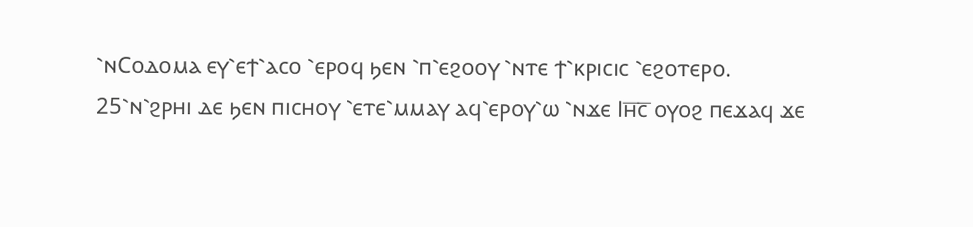⳿ⲛⲤⲟⲇⲟⲙⲁ ⲉⲩ⳿ⲉϯ⳿ⲁⲥⲟ ⳿ⲉⲣⲟϥ ϧⲉⲛ ⳿ⲡ⳿ⲉϩⲟⲟⲩ ⳿ⲛⲧⲉ ϯ⳿ⲕⲣⲓⲥⲓⲥ ⳿ⲉϩⲟⲧⲉⲣⲟ.
25⳿ⲛ⳿ϩⲣⲏⲓ ⲇⲉ ϧⲉⲛ ⲡⲓⲥⲏⲟⲩ ⳿ⲉⲧⲉ⳿ⲙⲙⲁⲩ ⲁϥ⳿ⲉⲣⲟⲩ⳿ⲱ ⳿ⲛϫⲉ Ⲓⲏ̅ⲥ̅ ⲟⲩⲟϩ ⲡⲉϫⲁϥ ϫⲉ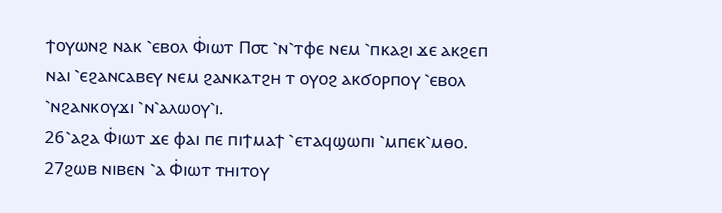ϯⲟⲩⲱⲛϩ ⲛⲁⲕ ⳿ⲉⲃⲟⲗ Ⲫ̇ⲓⲱⲧ Ⲡ⳪ ⳿ⲛ⳿ⲧⲫⲉ ⲛⲉⲙ ⳿ⲡⲕⲁϩⲓ ϫⲉ ⲁⲕϩⲉⲡ ⲛⲁⲓ ⳿ⲉϩⲁⲛⲥⲁⲃⲉⲩ ⲛⲉⲙ ϩⲁⲛⲕⲁⲧϩⲏ ⲧ ⲟⲩⲟϩ ⲁⲕϭⲟⲣⲡⲟⲩ ⳿ⲉⲃⲟⲗ ⳿ⲛϩⲁⲛⲕⲟⲩϫⲓ ⳿ⲛ⳿ⲁⲗⲱⲟⲩ⳿ⲓ.
26⳿ⲁϩⲁ Ⲫ̇ⲓⲱⲧ ϫⲉ ⲫⲁⲓ ⲡⲉ ⲡⲓϯⲙⲁϯ ⳿ⲉⲧⲁϥϣⲱⲡⲓ ⳿ⲙⲡⲉⲕ⳿ⲙⲑⲟ.
27ϩⲱⲃ ⲛⲓⲃⲉⲛ ⳿ⲁ Ⲫ̇ⲓⲱⲧ ⲧⲏⲓⲧⲟⲩ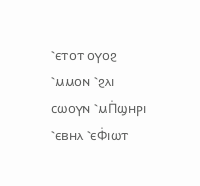⳿ⲉⲧⲟⲧ ⲟⲩⲟϩ ⳿ⲙⲙⲟⲛ ⳿ϩⲗⲓ ⲥⲱⲟⲩⲛ ⳿ⲙⲠ̇ϣⲏⲣⲓ ⳿ⲉⲃⲏⲗ ⳿ⲉⲪ̇ⲓⲱⲧ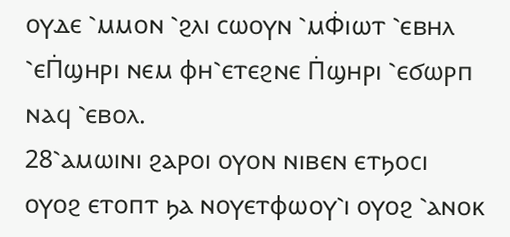ⲟⲩⲇⲉ ⳿ⲙⲙⲟⲛ ⳿ϩⲗⲓ ⲥⲱⲟⲩⲛ ⳿ⲙⲪ̇ⲓⲱⲧ ⳿ⲉⲃⲏⲗ ⳿ⲉⲠ̇ϣⲏⲣⲓ ⲛⲉⲙ ⲫⲏ⳿ⲉⲧⲉϩⲛⲉ Ⲡ̇ϣⲏⲣⲓ ⳿ⲉϭⲱⲣⲡ ⲛⲁϥ ⳿ⲉⲃⲟⲗ.
28⳿ⲁⲙⲱⲓⲛⲓ ϩⲁⲣⲟⲓ ⲟⲩⲟⲛ ⲛⲓⲃⲉⲛ ⲉⲧϧⲟⲥⲓ ⲟⲩⲟϩ ⲉⲧⲟⲡⲧ ϧⲁ ⲛⲟⲩⲉⲧⲫⲱⲟⲩ⳿ⲓ ⲟⲩⲟϩ ⳿ⲁⲛⲟⲕ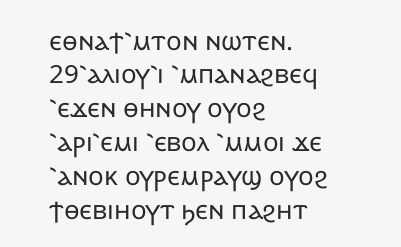ⲉⲑⲛⲁϯ⳿ⲙⲧⲟⲛ ⲛⲱⲧⲉⲛ.
29⳿ⲁⲗⲓⲟⲩ⳿ⲓ ⳿ⲙⲡⲁⲛⲁϩⲃⲉϥ ⳿ⲉϫⲉⲛ ⲑⲏⲛⲟⲩ ⲟⲩⲟϩ ⳿ⲁⲣⲓ⳿ⲉⲙⲓ ⳿ⲉⲃⲟⲗ ⳿ⲙⲙⲟⲓ ϫⲉ ⳿ⲁⲛⲟⲕ ⲟⲩⲣⲉⲙⲣⲁⲩϣ ⲟⲩⲟϩ ϯⲑⲉⲃⲓⲏⲟⲩⲧ ϧⲉⲛ ⲡⲁϩⲏⲧ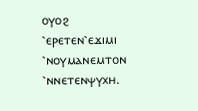ⲟⲩⲟϩ ⳿ⲉⲣⲉⲧⲉⲛ⳿ⲉϫⲓⲙⲓ ⳿ⲛⲟⲩⲙⲁⲛⲉⲙⲧⲟⲛ ⳿ⲛⲛⲉⲧⲉⲛⲯⲩⲭⲏ.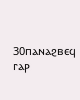30ⲡⲁⲛⲁϩⲃⲉϥ ⲅⲁⲣ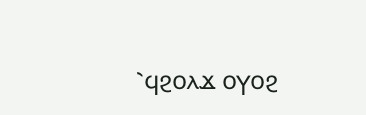⳿ϥϩⲟⲗϫ ⲟⲩⲟϩ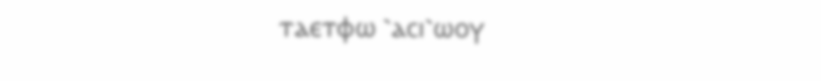ⲧⲁⲉⲧⲫⲱ ⳿ⲁⲥⲓ⳿ⲱⲟⲩ